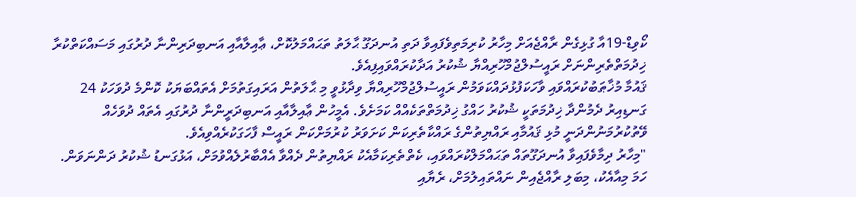ކޯވިޑް-19އާ ގުޅިގެން ރާއްޖެއަށް މިހާރު ކުރިމަތިވެފައިވާ ދަތި އުނދަގޫ ޙާލަތު ތަޙައްމަލުކޮށް، ޢާއިލާއާއި އަނބިދަރިންނާ ދުރުގައި މަސައްކަތްކުރާ ޚިދުމަތްތެރިންނަށް ރައީސުލްޖުމްހޫރިއްޔާ ޝުކުރު އަދާކުރައްވައިފިއެވެ.
ޤައުމާ މުޚާޠަބުކުރައްވައި ވާހަކަފުޅުދައްކަވަމުން ރައީސުލްޖުމްހޫރިއްޔާ ވިދާޅުވީ މި ޙާލަތުން އަރައިގަތުމަށް އެތައްބަޔަކު ކޮންމެ ދުވަހަކު 24 ގަނޑިއިރު ދެމުންދާ ޚިދުމަތަކީ ޝުކުރު ހައްގު ޚިދުމަތްތަކެއްއް ކަމަށެވެ. އެމީހުން ޢާއިލާއާއި އަނބިދަރީންނާ ދުރުގައި އެތައް ދުވަހެއް ވޭތުކުރުމަނުންދަނީ މުޅި ޤައުމާއި ރައްޔިތުންގެ ރައްކާތެރިކަން ކަށަވަރު ކުރުމަށްކަން ރައީސް ފާހަގަކުރެއްވިއެވެ.
"މިހާރު ދިމާވެފައިވާ އުނދަގޫތައް ތަޙައްމަލްކުރައްވައި، ކެތްތެރިކަމާއެކު ރައްޔިތުން ދެއްވާ އެއްބާރުލެއްވުމަށް، އަޅުގަނޑު ޝުކުރު ދަންނަވަން. ހަމަ މިއާއެކު، މިބަލި ރާއްޖެއިން ނައްތައިލުމަށް، ރެޔާއި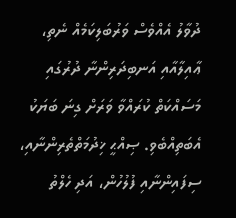ދުވާލު އެއްވެސް ވަރުބަލިކަމެއް ނެތި، ޢާއިލާއާއި އަނބިދަރިންނާ ދުރުގައި މަސައްކަތް ކުރައްވާ ވަރަށް ގިނަ ބަޔަކު އެބަތިއްބެވި. ޞިއްޙީ ޚިދުމަތްތެރިންނާއި، ސިފައިންނާއި ފުލުހުން، އަދި ހެލްތު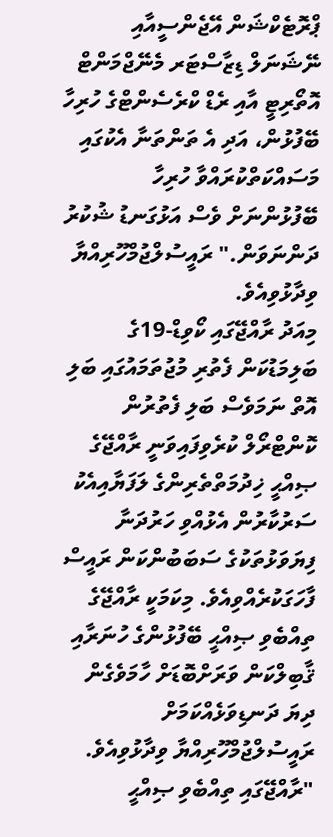ޕްރޮޓެކްޝަން އޭޖެންސީއާއި ނޭޝަނަލް ޑިޒާސްޓަރ މެނޭޖްމަންޓް އޮތޯރިޓީ އާއި ރެޑް ކްރެސެންޓްގެ ހުރިހާ ބޭފުޅުން، އަދި އެ ތަންތަނާ އެކުގައި މަސައްކަތްކުރައްވާ ހުރިހާ ބޭފުޅުންނަށް ވެސް އަޅުގަނޑު ޝުކުރު ދަންނަވަން." ރައީސުލްޖުމްހޫރިއްޔާ ވިދާޅުވިއެވެ.
މިއަދު ރާއްޖޭގައި ކޯވިޑް-19ގެ ބަލިމަޑުކަން ފެތުރި މުޖުތަމައުގައި ބަލި އޮތް ނަމަވެސް ބަލި ފެތުރުން ކޮންޓްރޯލް ކުރެވިފައިވަނީ ރާއްޖޭގެ ޞިއްޙީ ޚިދުމަތްތެރިންގެ ލަފަޔާއިއެކު ސަރުކާރުން އެޅުއްވި ހަރުދަނާ ފިޔަވަޅުތަކުގެ ސަބަބުންކަން ރައީސް ފާހަގަކުރެއްވިއެވެ. މިކަމަކީ ރާއްޖޭގެ ތިއްބެވި ޞިއްޙީ ބޭފުޅުންގެ ހުނަރާއި ޤާބިލްކަން ވަރަށްބޮޑަށް ހާމަވެގެން ދިޔަ ދަނޑިވަޅެއްކަމަށް ރައީސުލްޖުމްހޫރިއްޔާ ވިދާޅުވިއެވެ.
"ރާއްޖޭގައި ތިއްބެވި ޞިއްޙީ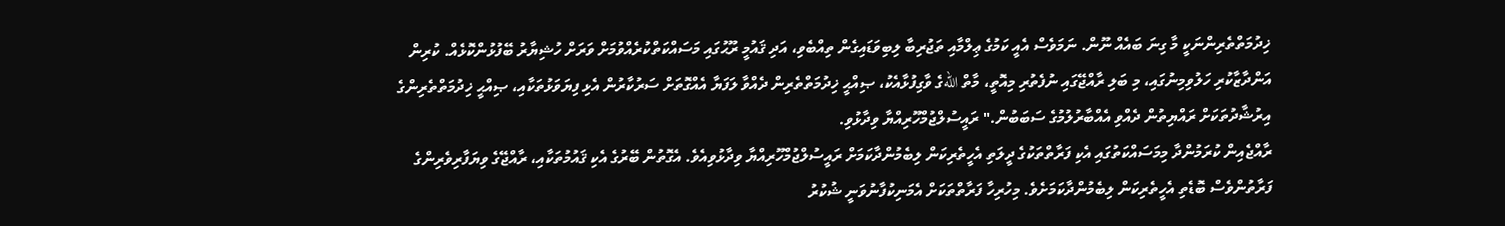ޚިދުމަތްތެރިންނަކީ މާ ގިނަ ބައެއް ނޫން. ނަމަވެސް އެއީ ކަމުގެ ޢިލްމާއި ތަޖުރިބާ ލިބިވަޑައިގެން ތިއްބެވި، އަދި ޤައުމީ ރޫޙުގައި މަސައްކަތްކުރެއްވުމަށް ވަރަށް ހުޝިޔާރު ބޭފުޅުންކޮޅެއް. ކުރިން އަންދާޒާކުރި ހަލުވިމިނުގައި، މި ބަލި ރާއްޖޭގައި ނުފެތުރި މިއޮތީ، މާތް اللهގެ ވާގިފުޅާއެކު، ޞިއްޙީ ޚިދުމަތްތެރިން ދެއްވާ ލަފަޔާ އެއްގޮތަށް ސަރުކާރުން އެޅި ފިޔަވަޅުތަކާއި، ޞިއްޙީ ޚިދުމަތްތެރިންގެ އިރުޝާދުތަކަށް ރައްޔިތުން ދެއްވި އެއްބާރުލުމުގެ ސަބަބުން." ރައީސުލްޖުމްހޫރިއްޔާ ވިދާޅުވި.
ރާއްޖެއިން ކުރަމުންދާ މިމަސައްކަތުގައި އެކި ފަރާތްތަކުގެ ދީލަތި އެހީތެރިކަން ލިބެމުންދާކަމަށް ރައީސުލްޖުމްހޫރިއްޔާ ވިދާޅުވިއެވެ. އެގޮތުން ބޭރުގެ އެކި ޤައުމުތަކާއި، ރާއްޖޭގެ ވިޔަފާރިވެރިންގެ ފަރާތުންވެސް ބޮޑެތި އެހީތެރިކަން ލިބެމުންދާކަމަށެވެ. މިހުރިހާ ފަރާތްތަކަށް އެމަނިކުފާނުވަނީ ޝުކުރު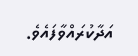އަދާކުރައްވާފައެވެ.